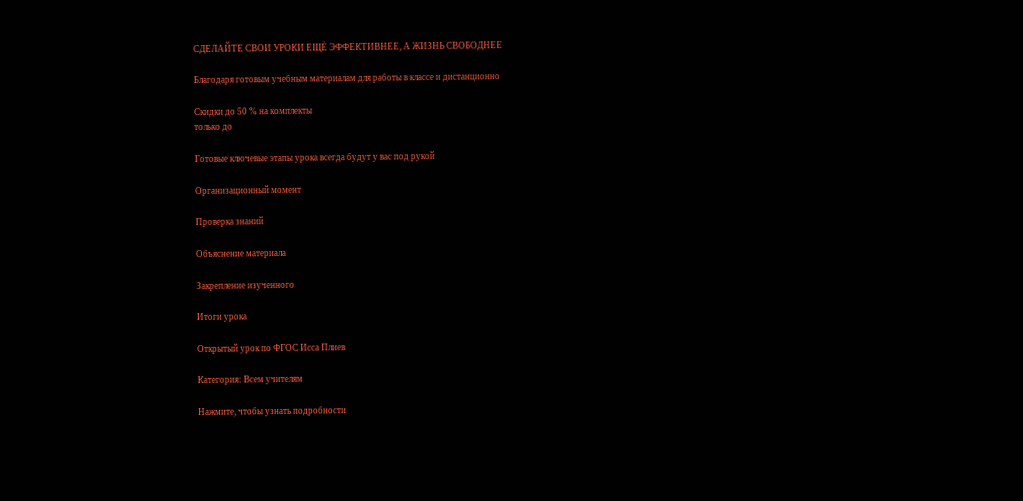СДЕЛАЙТЕ СВОИ УРОКИ ЕЩЁ ЭФФЕКТИВНЕЕ, А ЖИЗНЬ СВОБОДНЕЕ

Благодаря готовым учебным материалам для работы в классе и дистанционно

Скидки до 50 % на комплекты
только до

Готовые ключевые этапы урока всегда будут у вас под рукой

Организационный момент

Проверка знаний

Объяснение материала

Закрепление изученного

Итоги урока

Открытый урок по ФГОС Исса Плиев

Категория: Всем учителям

Нажмите, чтобы узнать подробности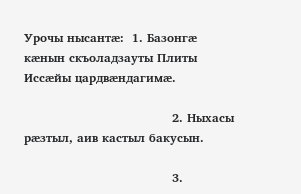Урочы нысантæ:  1. Базонгæ кæнын скъоладзауты Плиты Иссæйы цардвæндагимæ.

                                     2. Ныхасы рæзтыл, аив кастыл бакусын.

                                     3.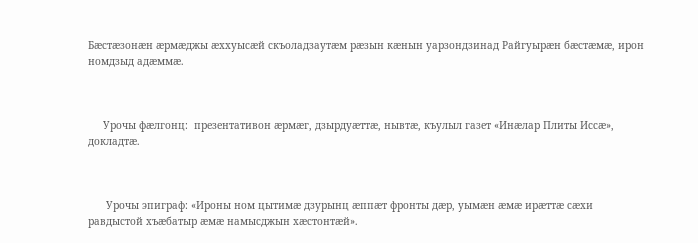Бæстæзонæн æрмæджы æххуысæй скъоладзаутæм рæзын кæнын уарзондзинад Райгуырæн бæстæмæ, ирон номдзыд адæммæ.



     Урочы фæлгонц:  презентативон æрмæг, дзырдуæттæ, нывтæ, къулыл газет «Инæлар Плиты Иссæ», докладтæ.



      Урочы эпиграф: «Ироны ном цытимæ дзурынц æппæт фронты дæр, уымæн æмæ ирæттæ сæхи равдыстой хъæбатыр æмæ намысджын хæстонтæй».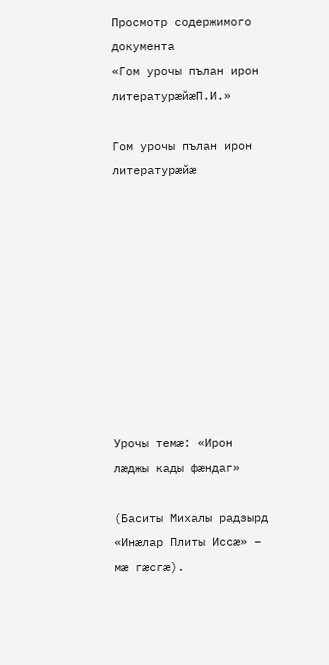Просмотр содержимого документа
«Гом урочы пълан ирон литературæйæП.И.»

Гом урочы пълан ирон литературæйæ










Урочы темæ: «Ирон лæджы кады фæндаг»

(Баситы Михалы радзырд «Инæлар Плиты Иссæ» – мæ гæсгæ).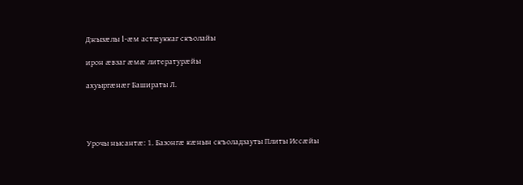Джызæлы 1-æм астæуккаг скъолайы

ирон æвзаг æмæ литературæйы

ахуыргæнæг Башираты Л.




Урочы нысантæ: 1. Базонгæ кæнын скъоладзауты Плиты Иссæйы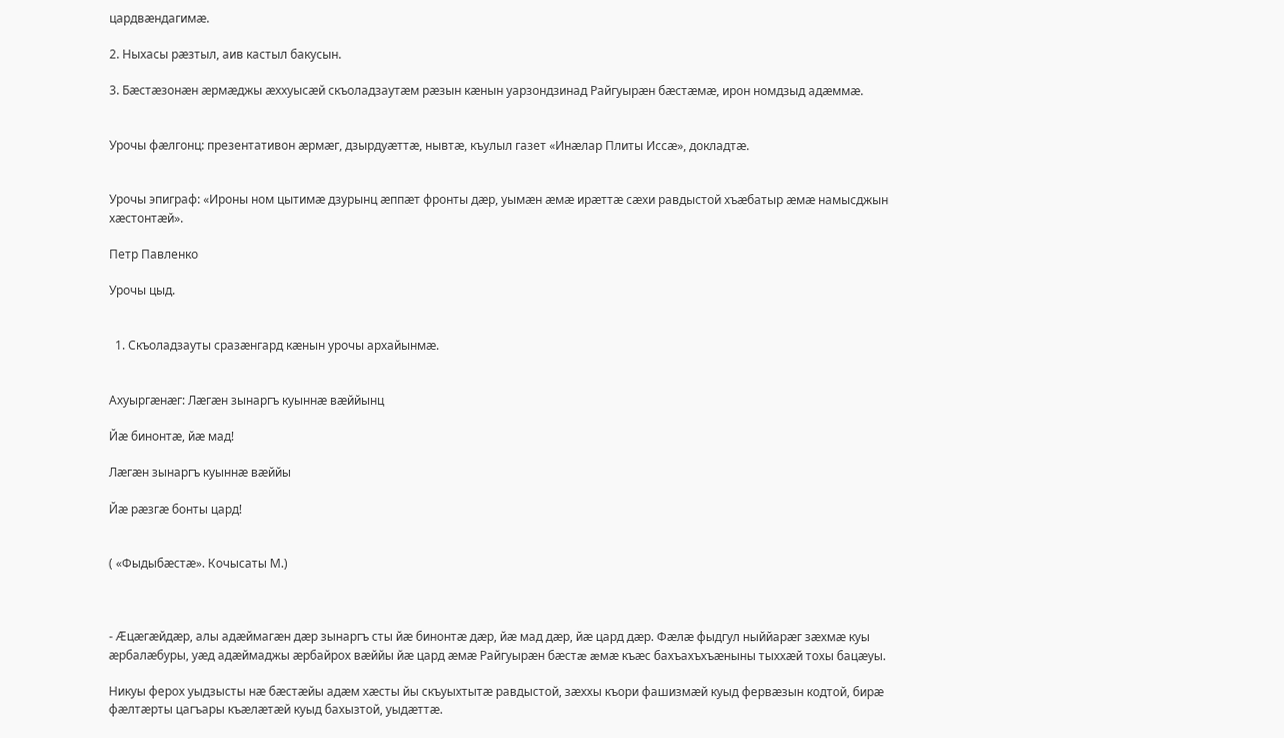цардвæндагимæ.

2. Ныхасы рæзтыл, аив кастыл бакусын.

3. Бæстæзонæн æрмæджы æххуысæй скъоладзаутæм рæзын кæнын уарзондзинад Райгуырæн бæстæмæ, ирон номдзыд адæммæ.


Урочы фæлгонц: презентативон æрмæг, дзырдуæттæ, нывтæ, къулыл газет «Инæлар Плиты Иссæ», докладтæ.


Урочы эпиграф: «Ироны ном цытимæ дзурынц æппæт фронты дæр, уымæн æмæ ирæттæ сæхи равдыстой хъæбатыр æмæ намысджын хæстонтæй».

Петр Павленко

Урочы цыд.


  1. Скъоладзауты сразæнгард кæнын урочы архайынмæ.


Ахуыргæнæг: Лæгæн зынаргъ куыннæ вæййынц

Йæ бинонтæ, йæ мад!

Лæгæн зынаргъ куыннæ вæййы

Йæ рæзгæ бонты цард!


( «Фыдыбæстæ». Кочысаты М.)



- Æцæгæйдæр, алы адæймагæн дæр зынаргъ сты йæ бинонтæ дæр, йæ мад дæр, йæ цард дæр. Фæлæ фыдгул ныййарæг зæхмæ куы æрбалæбуры, уæд адæймаджы æрбайрох вæййы йæ цард æмæ Райгуырæн бæстæ æмæ къæс бахъахъхъæныны тыххæй тохы бацæуы.

Никуы ферох уыдзысты нæ бæстæйы адæм хæсты йы скъуыхтытæ равдыстой, зæххы къори фашизмæй куыд фервæзын кодтой, бирæ фæлтæрты цагъары къæлæтæй куыд бахызтой, уыдæттæ.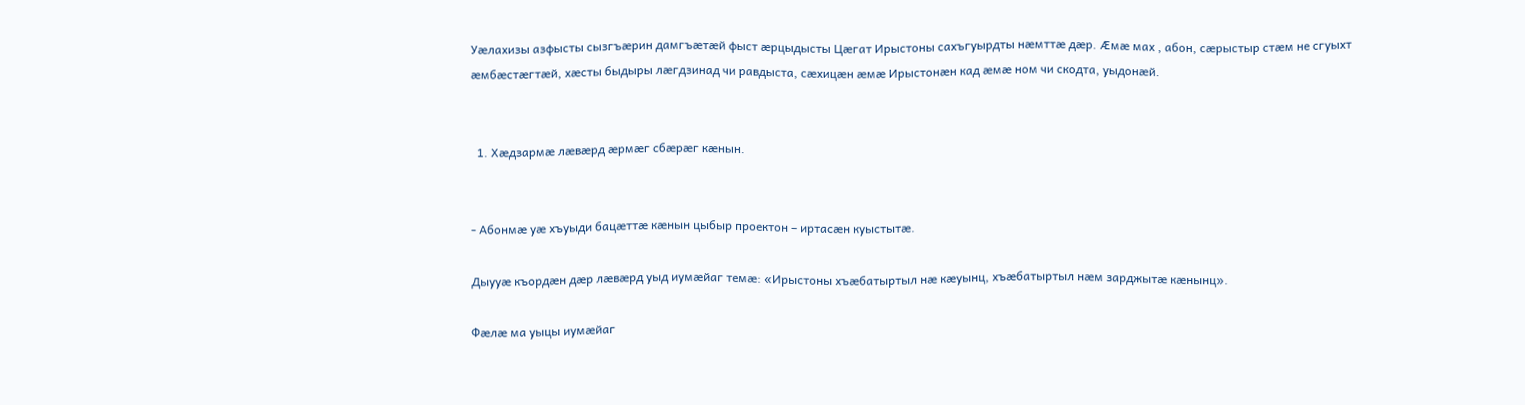Уæлахизы азфысты сызгъæрин дамгъæтæй фыст æрцыдысты Цæгат Ирыстоны сахъгуырдты нæмттæ дæр. Æмæ мах , абон, сæрыстыр стæм не сгуыхт æмбæстæгтæй, хæсты быдыры лæгдзинад чи равдыста, сæхицæн æмæ Ирыстонæн кад æмæ ном чи скодта, уыдонæй.


  1. Хæдзармæ лæвæрд æрмæг сбæрæг кæнын.


- Абонмæ уæ хъуыди бацæттæ кæнын цыбыр проектон – иртасæн куыстытæ.

Дыууæ къордæн дæр лæвæрд уыд иумæйаг темæ: «Ирыстоны хъæбатыртыл нæ кæуынц, хъæбатыртыл нæм зарджытæ кæнынц».

Фæлæ ма уыцы иумæйаг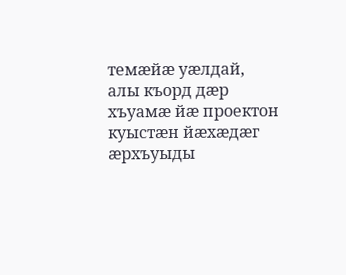темæйæ уæлдай, алы къорд дæр хъуамæ йæ проектон куыстæн йæхæдæг æрхъуыды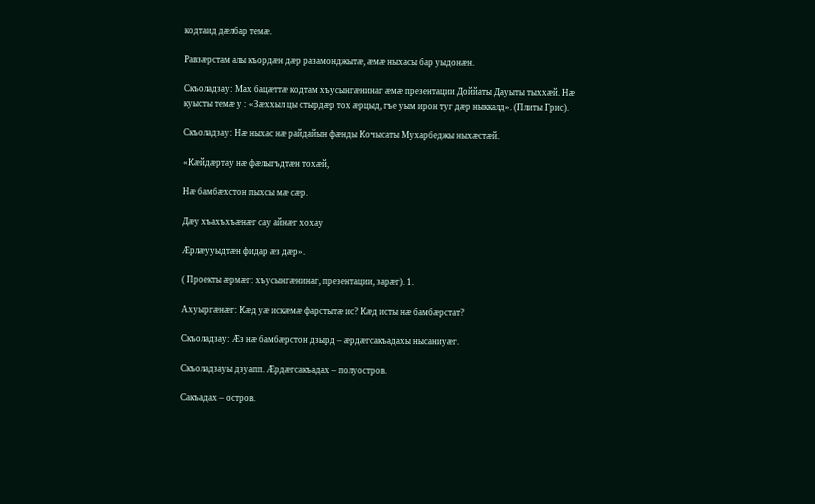кодтаид дæлбар темæ.

Равзæрстам алы къордæн дæр разамонджытæ, æмæ ныхасы бар уыдонæн.

Скъоладзау: Мах бацæттæ кодтам хъусынгæнинаг æмæ презентации Доййаты Дауыты тыххæй. Нæ куысты темæ у : «Зæххыл цы стырдæр тох æрцыд, гъе уым ирон туг дæр ныккалд». (Плиты Грис).

Скъоладзау: Нæ ныхас нæ райдайын фæнды Кочысаты Мухарбеджы ныхæстæй.

«Кæйдæртау нæ фæлыгъдтæн тохæй,

Нæ бамбæхстон пыхсы мæ сæр.

Дæу хъахъхъæнæг сау айнæг хохау

Æрлæууыдтæн фидар æз дæр».

( Проекты æрмæг: хъусынгæнинаг, презентации, зарæг). 1.

Ахуыргæнæг: Кæд уæ искæмæ фарстытæ ис? Кæд исты нæ бамбæрстат?

Скъоладзау: Æз нæ бамбæрстон дзырд – æрдæгсакъадахы нысаниуæг.

Скъоладзауы дзуапп. Æрдæгсакъадах – полуостров.

Сакъадах – остров.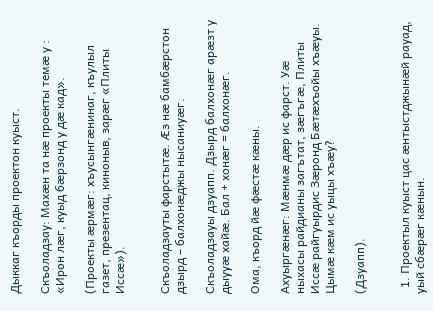Дыккаг къорды проектон куыст.

Скъоладзау: Махæн та нæ проекты темæ у : «Ирон лæг, куыд бæрзонд у дæ кад».

(Проекты æрмæг: хъусынгæнинаг, къулыл газет, презентац, киноныв, зарæг «Плиты Иссæ»).


Скъоладзауты фарстытæ. Æз нæ бамбæрстон дзырд – балхонæджы нысаниуæг.

Скъоладзауы дзуапп. Дзырд балхонæг арæзт у дыууæ хайæ. Бал + хонæг = балхонæг.

Ома, къорд йæ фæстæ кæны.

Ахуыргæнæг: Мæнмæ дæр ис фарст. Уæ ныхасы райдианы загътат, зæгъгæ, Плиты Иссæ райгуырдис Зæронд Бæтæхъойы хъæуы. Цымæ кæм ис уыцы хъæу?

(Дзуапп).


  1. Проектыл куыст цас æнтыстджынæй рауад, уый сбæрæг кæнын.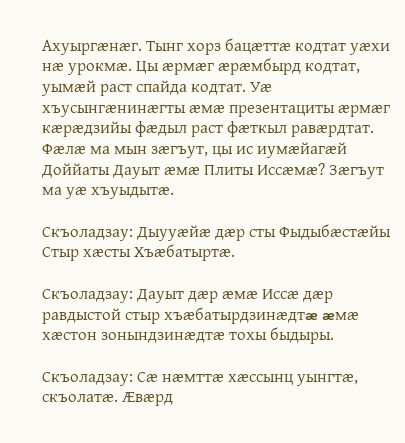Ахуыргæнæг. Тынг хорз бацæттæ кодтат уæхи нæ урокмæ. Цы æрмæг æрæмбырд кодтат, уымæй раст спайда кодтат. Уæ хъусынгæнинæгты æмæ презентациты æрмæг кæрæдзийы фæдыл раст фæткыл равæрдтат. Фæлæ ма мын зæгъут, цы ис иумæйагæй Доййаты Дауыт æмæ Плиты Иссæмæ? Зæгъут ма уæ хъуыдытæ.

Скъоладзау: Дыууæйæ дæр сты Фыдыбæстæйы Стыр хæсты Хъæбатыртæ.

Скъоладзау: Дауыт дæр æмæ Иссæ дæр равдыстой стыр хъæбатырдзинæдтæ æмæ хæстон зонындзинæдтæ тохы быдыры.

Скъоладзау: Сæ нæмттæ хæссынц уынгтæ, скъолатæ. Æвæрд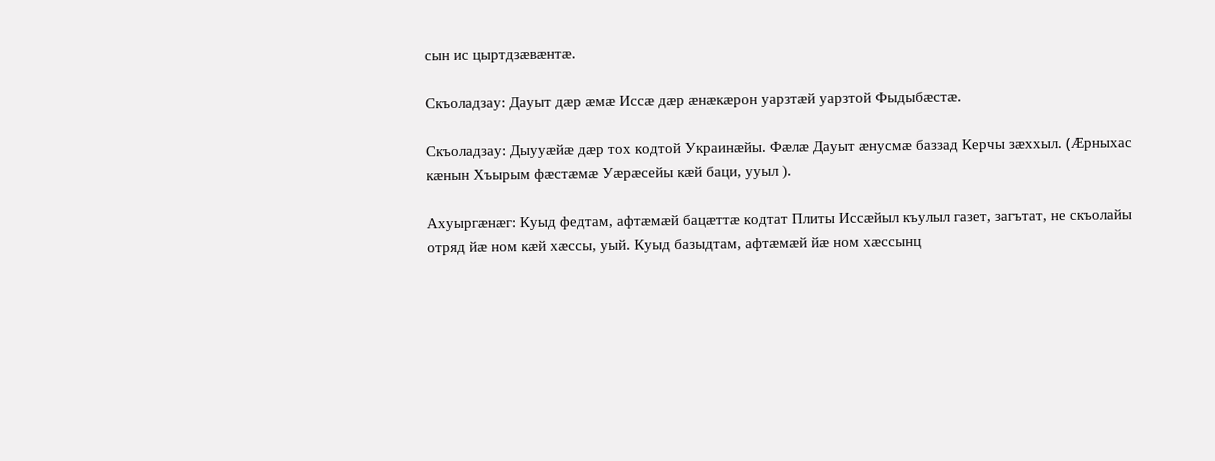сын ис цыртдзæвæнтæ.

Скъоладзау: Дауыт дæр æмæ Иссæ дæр æнæкæрон уарзтæй уарзтой Фыдыбæстæ.

Скъоладзау: Дыууæйæ дæр тох кодтой Украинæйы. Фæлæ Дауыт æнусмæ баззад Керчы зæххыл. (Æрныхас кæнын Хъырым фæстæмæ Уæрæсейы кæй баци, ууыл ).

Ахуыргæнæг: Куыд федтам, афтæмæй бацæттæ кодтат Плиты Иссæйыл къулыл газет, загътат, не скъолайы отряд йæ ном кæй хæссы, уый. Куыд базыдтам, афтæмæй йæ ном хæссынц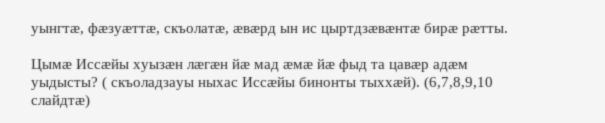уынгтæ, фæзуæттæ, скъолатæ, æвæрд ын ис цыртдзæвæнтæ бирæ рæтты.

Цымæ Иссæйы хуызæн лæгæн йæ мад æмæ йæ фыд та цавæр адæм уыдысты? ( скъоладзауы ныхас Иссæйы бинонты тыххæй). (6,7,8,9,10 слайдтæ)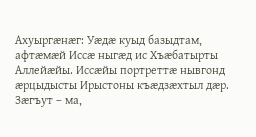Ахуыргæнæг: Уæдæ куыд базыдтам, афтæмæй Иссæ ныгæд ис Хъæбатырты Аллейæйы. Иссæйы портреттæ нывгонд æрцыдысты Ирыстоны къæдзæхтыл дæр. Зæгъут – ма,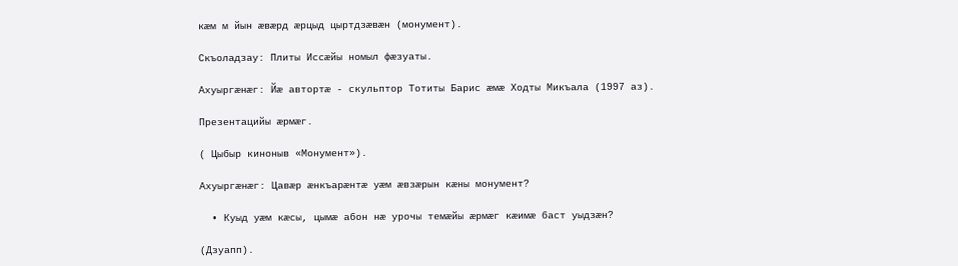кæм м йын æвæрд æрцыд цыртдзæвæн (монумент).

Скъоладзау: Плиты Иссæйы номыл фæзуаты.

Ахуыргæнæг: Йæ автортæ - скульптор Тотиты Барис æмæ Ходты Микъала (1997 аз).

Презентацийы æрмæг.

( Цыбыр киноныв «Монумент»).

Ахуыргæнæг: Цавæр æнкъарæнтæ уæм æвзæрын кæны монумент?

  • Куыд уæм кæсы, цымæ абон нæ урочы темæйы æрмæг кæимæ баст уыдзæн?

(Дзуапп).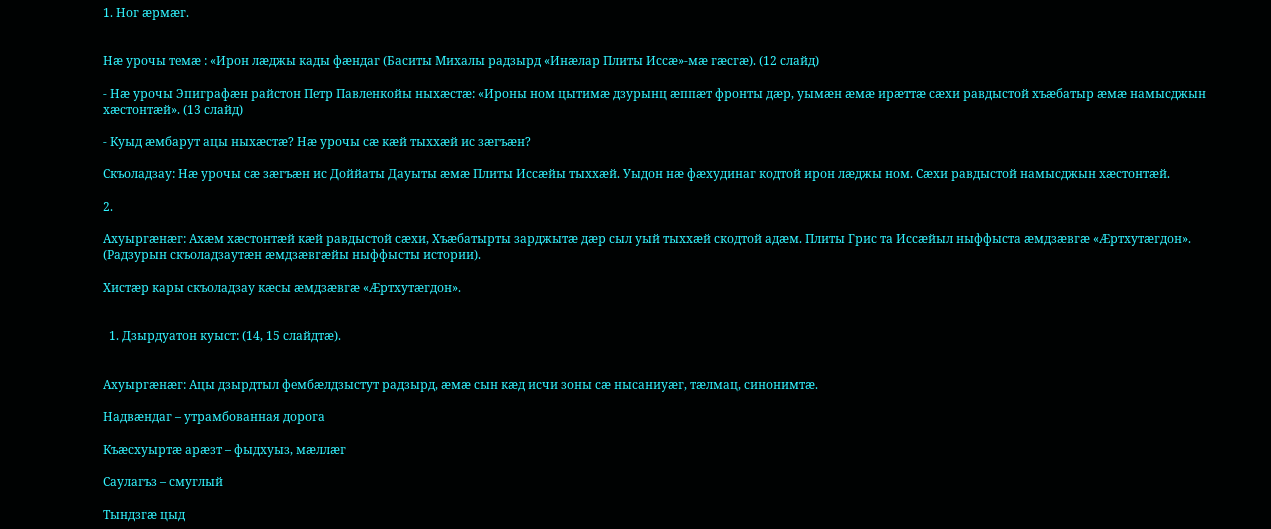1. Ног æрмæг.


Нæ урочы темæ : «Ирон лæджы кады фæндаг (Баситы Михалы радзырд «Инæлар Плиты Иссæ»-мæ гæсгæ). (12 слайд)

- Нæ урочы Эпиграфæн райстон Петр Павленкойы ныхæстæ: «Ироны ном цытимæ дзурынц æппæт фронты дæр, уымæн æмæ ирæттæ сæхи равдыстой хъæбатыр æмæ намысджын хæстонтæй». (13 слайд)

- Куыд æмбарут ацы ныхæстæ? Нæ урочы сæ кæй тыххæй ис зæгъæн?

Скъоладзау: Нæ урочы сæ зæгъæн ис Доййаты Дауыты æмæ Плиты Иссæйы тыххæй. Уыдон нæ фæхудинаг кодтой ирон лæджы ном. Сæхи равдыстой намысджын хæстонтæй.

2.

Ахуыргæнæг: Ахæм хæстонтæй кæй равдыстой сæхи, Хъæбатырты зарджытæ дæр сыл уый тыххæй скодтой адæм. Плиты Грис та Иссæйыл ныффыста æмдзæвгæ «Æртхутæгдон». (Радзурын скъоладзаутæн æмдзæвгæйы ныффысты истории).

Хистæр кары скъоладзау кæсы æмдзæвгæ «Æртхутæгдон».


  1. Дзырдуатон куыст: (14, 15 слайдтæ).


Ахуыргæнæг: Ацы дзырдтыл фембæлдзыстут радзырд, æмæ сын кæд исчи зоны сæ нысаниуæг, тæлмац, синонимтæ.

Надвæндаг – утрамбованная дорога

Къæсхуыртæ арæзт – фыдхуыз, мæллæг

Саулагъз – смуглый

Тындзгæ цыд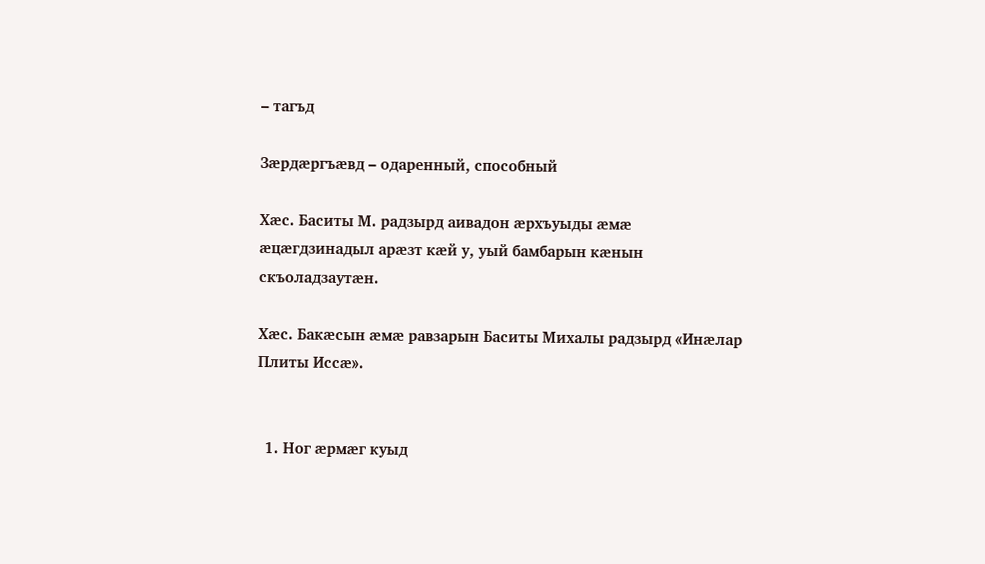– тагъд

Зæрдæргъæвд – одаренный, способный

Хæс. Баситы М. радзырд аивадон æрхъуыды æмæ æцæгдзинадыл арæзт кæй у, уый бамбарын кæнын скъоладзаутæн.

Хæс. Бакæсын æмæ равзарын Баситы Михалы радзырд «Инæлар Плиты Иссæ».


  1. Ног æрмæг куыд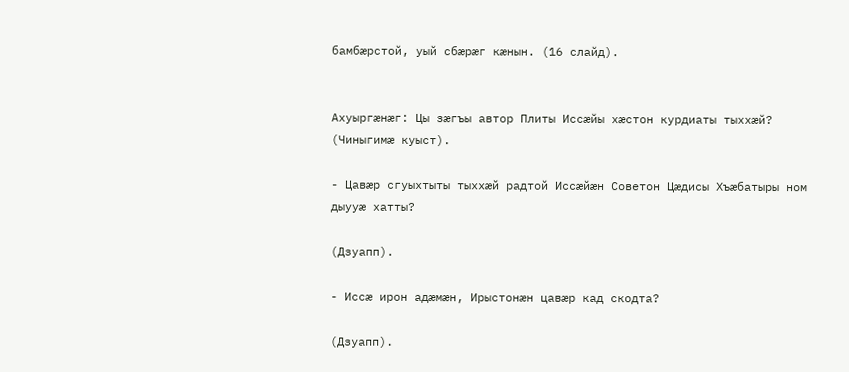бамбæрстой, уый сбæрæг кæнын. (16 слайд).


Ахуыргæнæг: Цы зæгъы автор Плиты Иссæйы хæстон курдиаты тыххæй? (Чиныгимæ куыст).

- Цавæр сгуыхтыты тыххæй радтой Иссæйæн Советон Цæдисы Хъæбатыры ном дыууæ хатты?

(Дзуапп).

- Иссæ ирон адæмæн, Ирыстонæн цавæр кад скодта?

(Дзуапп).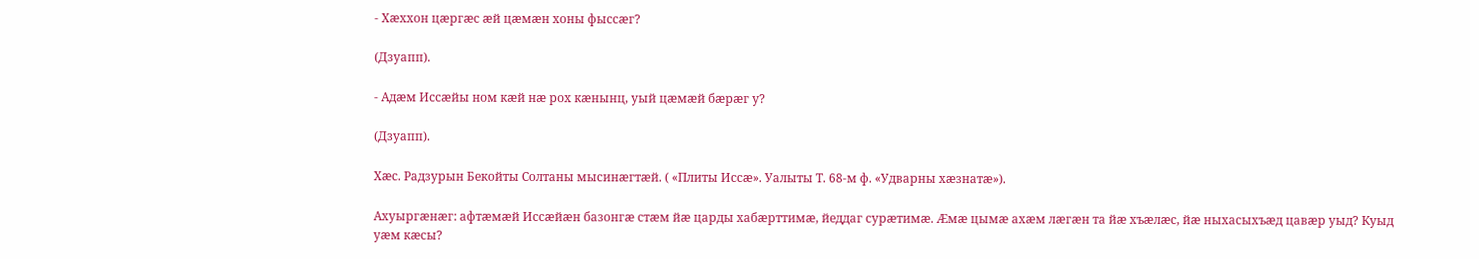- Хæххон цæргæс æй цæмæн хоны фыссæг?

(Дзуапп).

- Адæм Иссæйы ном кæй нæ рох кæнынц, уый цæмæй бæрæг у?

(Дзуапп).

Хæс. Радзурын Бекойты Солтаны мысинæгтæй. ( «Плиты Иссæ». Уалыты Т. 68-м ф. «Удварны хæзнатæ»).

Ахуыргæнæг: афтæмæй Иссæйæн базонгæ стæм йæ царды хабæрттимæ, йеддаг сурæтимæ. Æмæ цымæ ахæм лæгæн та йæ хъæлæс, йæ ныхасыхъæд цавæр уыд? Куыд уæм кæсы?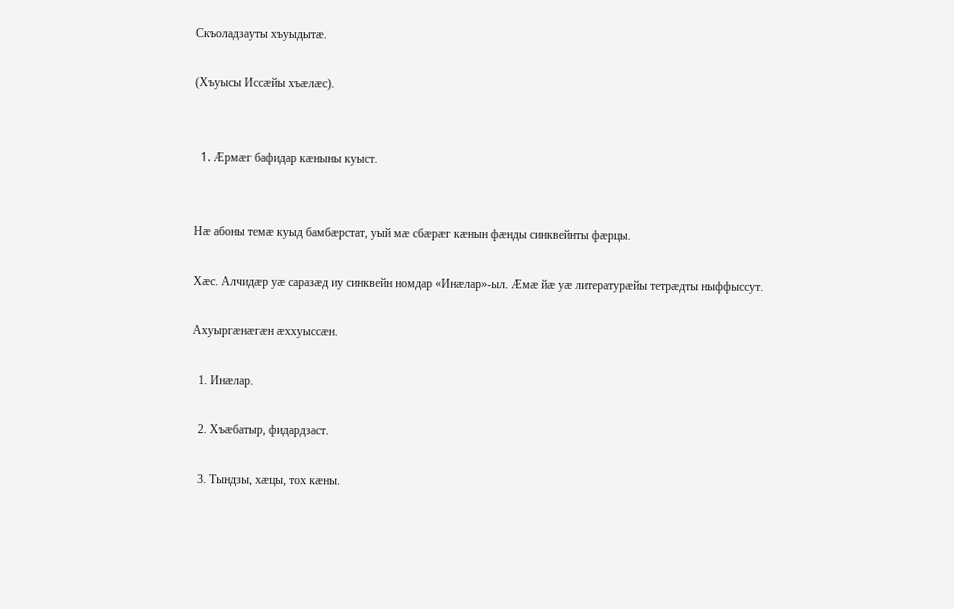Скъоладзауты хъуыдытæ.

(Хъуысы Иссæйы хъæлæс).


  1. Æрмæг бафидар кæныны куыст.


Нæ абоны темæ куыд бамбæрстат, уый мæ сбæрæг кæнын фæнды синквейнты фæрцы.

Хæс. Алчидæр уæ саразæд иу синквейн номдар «Инæлар»-ыл. Æмæ йæ уæ литературæйы тетрæдты ныффыссут.

Ахуыргæнæгæн æххуыссæн.

  1. Инæлар.

  2. Хъæбатыр, фидардзаст.

  3. Тындзы, хæцы, тох кæны.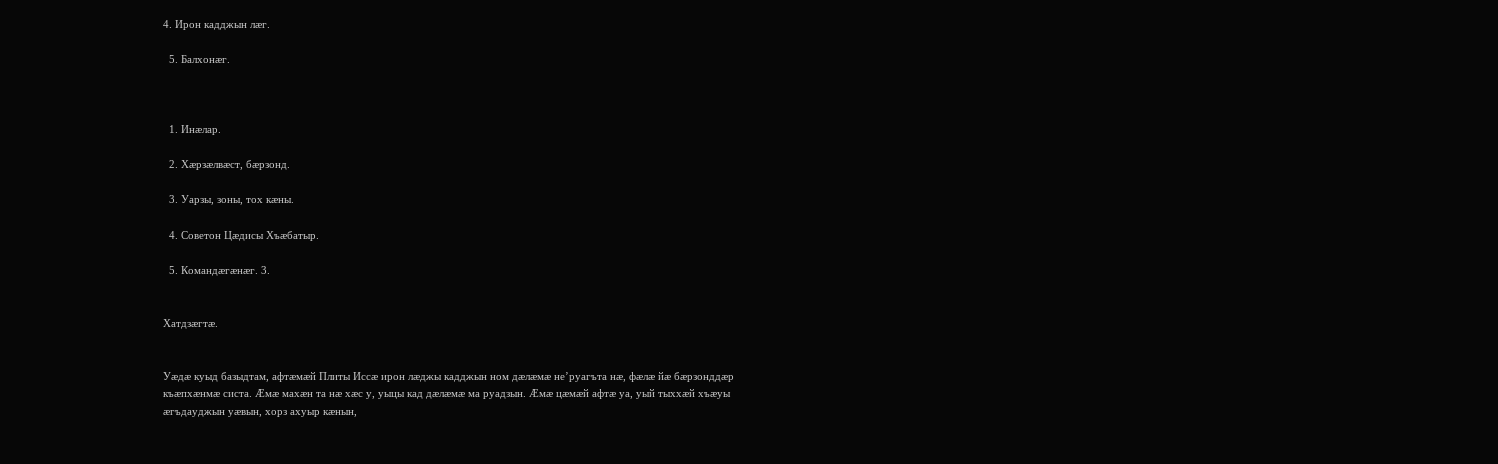4. Ирон кадджын лæг.

  5. Балхонæг.



  1. Инæлар.

  2. Хæрзæлвæст, бæрзонд.

  3. Уарзы, зоны, тох кæны.

  4. Советон Цæдисы Хъæбатыр.

  5. Командæгæнæг. 3.


Хатдзæгтæ.


Уæдæ куыд базыдтам, афтæмæй Плиты Иссæ ирон лæджы кадджын ном дæлæмæ не’руагъта нæ, фæлæ йæ бæрзонддæр къæпхæнмæ систа. Æмæ махæн та нæ хæс у, уыцы кад дæлæмæ ма руадзын. Æмæ цæмæй афтæ уа, уый тыххæй хъæуы æгъдауджын уæвын, хорз ахуыр кæнын,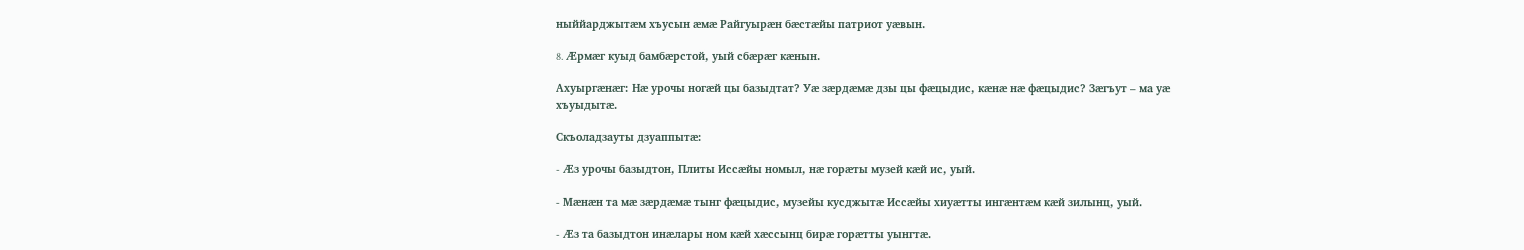ныййарджытæм хъусын æмæ Райгуырæн бæстæйы патриот уæвын.

8. Æрмæг куыд бамбæрстой, уый сбæрæг кæнын.

Ахуыргæнæг: Нæ урочы ногæй цы базыдтат? Уæ зæрдæмæ дзы цы фæцыдис, кæнæ нæ фæцыдис? Зæгъут – ма уæ хъуыдытæ.

Скъоладзауты дзуаппытæ:

- Æз урочы базыдтон, Плиты Иссæйы номыл, нæ горæты музей кæй ис, уый.

- Мæнæн та мæ зæрдæмæ тынг фæцыдис, музейы кусджытæ Иссæйы хиуæтты ингæнтæм кæй зилынц, уый.

- Æз та базыдтон инæлары ном кæй хæссынц бирæ горæтты уынгтæ.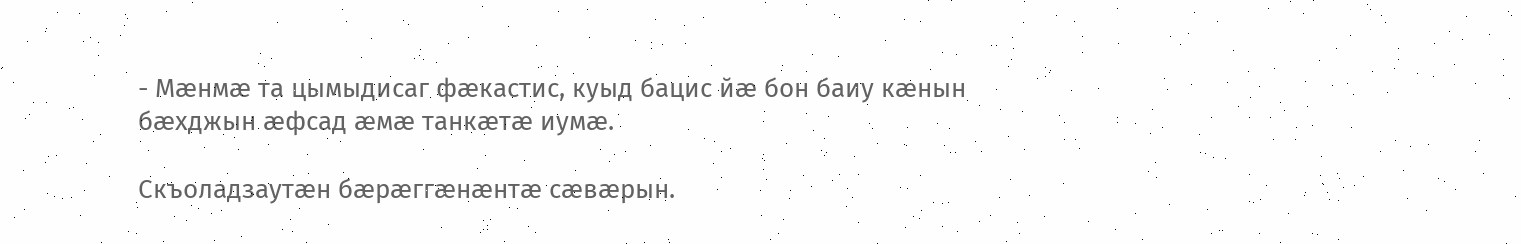- Мæнмæ та цымыдисаг фæкастис, куыд бацис йæ бон баиу кæнын бæхджын æфсад æмæ танкæтæ иумæ.

Скъоладзаутæн бæрæггæнæнтæ сæвæрын.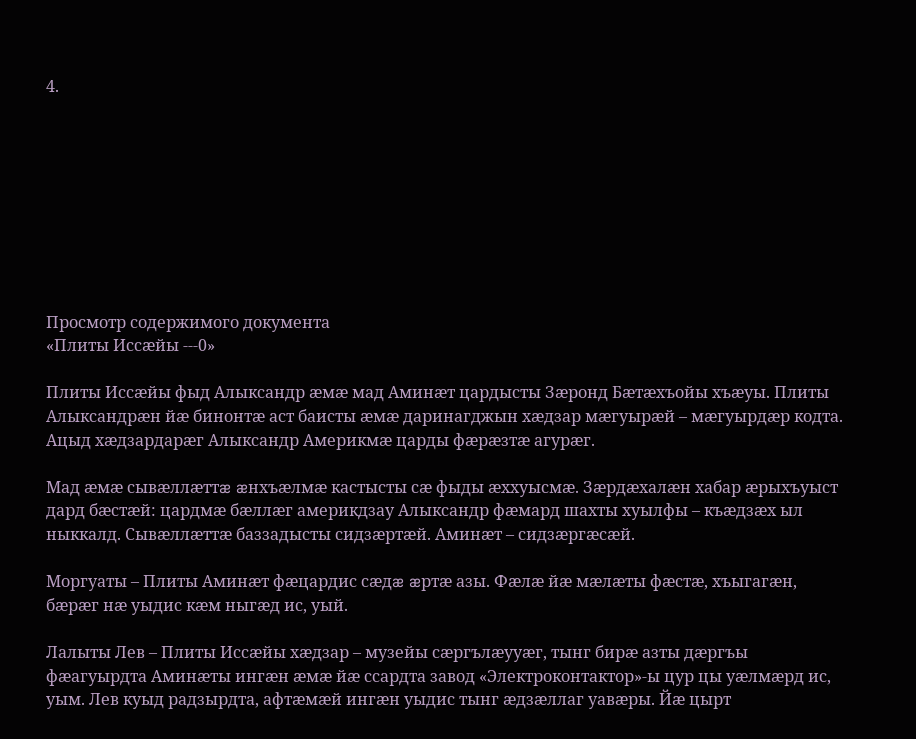4.









Просмотр содержимого документа
«Плиты Иссæйы ---0»

Плиты Иссæйы фыд Алыксандр æмæ мад Аминæт цардысты Зæронд Бæтæхъойы хъæуы. Плиты Алыксандрæн йæ бинонтæ аст баисты æмæ даринагджын хæдзар мæгуырæй – мæгуырдæр кодта. Ацыд хæдзардарæг Алыксандр Америкмæ царды фæрæзтæ агурæг.

Мад æмæ сывæллæттæ æнхъæлмæ кастысты сæ фыды æххуысмæ. Зæрдæхалæн хабар æрыхъуыст дард бæстæй: цардмæ бæллæг америкдзау Алыксандр фæмард шахты хуылфы – къæдзæх ыл ныккалд. Сывæллæттæ баззадысты сидзæртæй. Аминæт – сидзæргæсæй.

Моргуаты – Плиты Аминæт фæцардис сæдæ æртæ азы. Фæлæ йæ мæлæты фæстæ, хъыгагæн, бæрæг нæ уыдис кæм ныгæд ис, уый.

Лалыты Лев – Плиты Иссæйы хæдзар – музейы сæргълæууæг, тынг бирæ азты дæргъы фæагуырдта Аминæты ингæн æмæ йæ ссардта завод «Электроконтактор»-ы цур цы уæлмæрд ис, уым. Лев куыд радзырдта, афтæмæй ингæн уыдис тынг æдзæллаг уавæры. Йæ цырт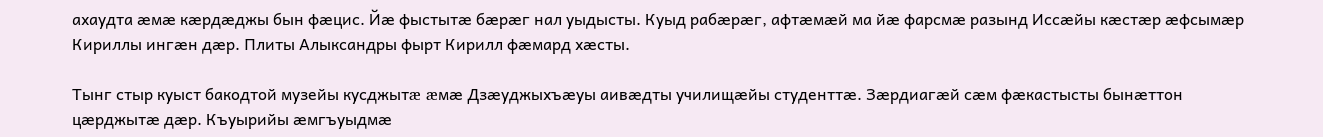ахаудта æмæ кæрдæджы бын фæцис. Йæ фыстытæ бæрæг нал уыдысты. Куыд рабæрæг, афтæмæй ма йæ фарсмæ разынд Иссæйы кæстæр æфсымæр Кириллы ингæн дæр. Плиты Алыксандры фырт Кирилл фæмард хæсты.

Тынг стыр куыст бакодтой музейы кусджытæ æмæ Дзæуджыхъæуы аивæдты училищæйы студенттæ. Зæрдиагæй сæм фæкастысты бынæттон цæрджытæ дæр. Къуырийы æмгъуыдмæ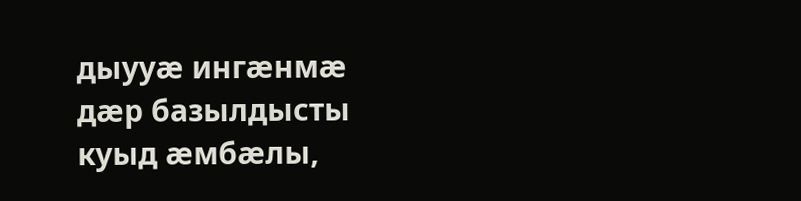дыууæ ингæнмæ дæр базылдысты куыд æмбæлы,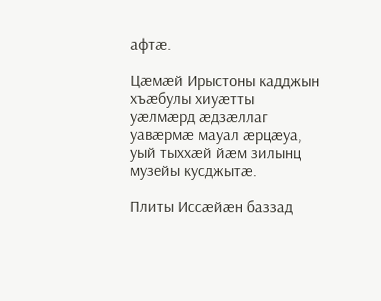афтæ.

Цæмæй Ирыстоны кадджын хъæбулы хиуæтты уæлмæрд æдзæллаг уавæрмæ мауал æрцæуа, уый тыххæй йæм зилынц музейы кусджытæ.

Плиты Иссæйæн баззад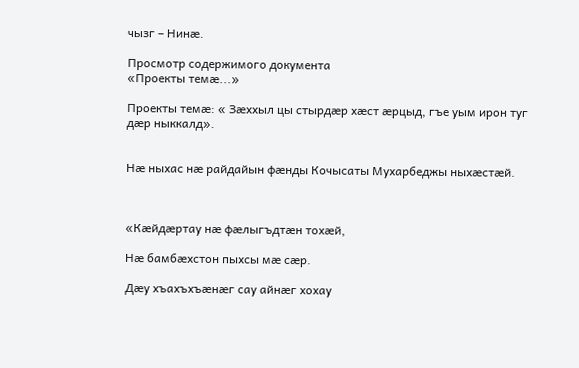чызг – Нинæ.

Просмотр содержимого документа
«Проекты темæ...»

Проекты темæ: « Зæххыл цы стырдæр хæст æрцыд, гъе уым ирон туг дæр ныккалд».


Нæ ныхас нæ райдайын фæнды Кочысаты Мухарбеджы ныхæстæй.



«Кæйдæртау нæ фæлыгъдтæн тохæй,

Нæ бамбæхстон пыхсы мæ сæр.

Дæу хъахъхъæнæг сау айнæг хохау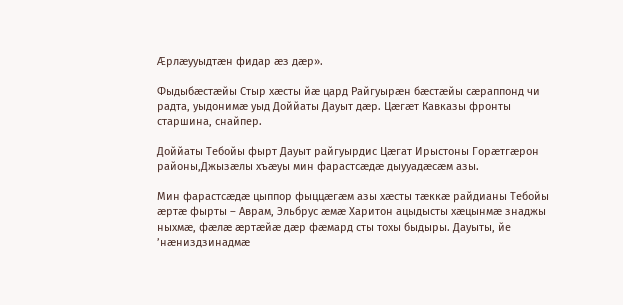Æрлæууыдтæн фидар æз дæр».

Фыдыбæстæйы Стыр хæсты йæ цард Райгуырæн бæстæйы сæраппонд чи радта, уыдонимæ уыд Доййаты Дауыт дæр. Цæгæт Кавказы фронты старшина, снайпер.

Доййаты Тебойы фырт Дауыт райгуырдис Цæгат Ирыстоны Горæтгæрон районы,Джызæлы хъæуы мин фарастсæдæ дыууадæсæм азы.

Мин фарастсæдæ цыппор фыццæгæм азы хæсты тæккæ райдианы Тебойы æртæ фырты – Аврам, Эльбрус æмæ Харитон ацыдысты хæцынмæ знаджы ныхмæ, фæлæ æртæйæ дæр фæмард сты тохы быдыры. Дауыты, йе ’нæниздзинадмæ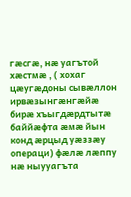гæсгæ, нæ уагътой хæстмæ , ( хохаг цæугæдоны сывæллон ирвæзынгæнгæйæ бирæ хъыгдæрдтытæ баййæфта æмæ йын конд æрцыд уæззæу операци) фæлæ лæппу нæ ныууагъта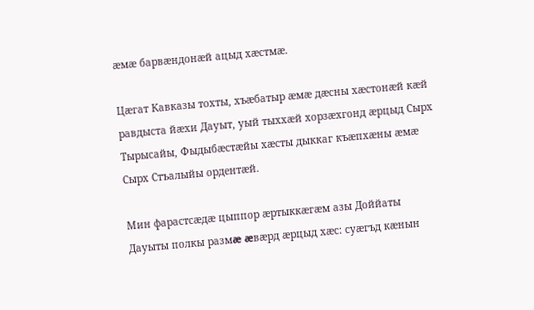æмæ барвæндонæй ацыд хæстмæ.

Цæгат Кавказы тохты, хъæбатыр æмæ дæсны хæстонæй кæй равдыста йæхи Дауыт, уый тыххæй хорзæхгонд æрцыд Сырх Тырысайы, Фыдыбæстæйы хæсты дыккаг къæпхæны æмæ Сырх Стъалыйы ордентæй.

Мин фарастсæдæ цыппор æртыккæгæм азы Доййаты Дауыты полкы размæ æвæрд æрцыд хæс: суæгъд кæнын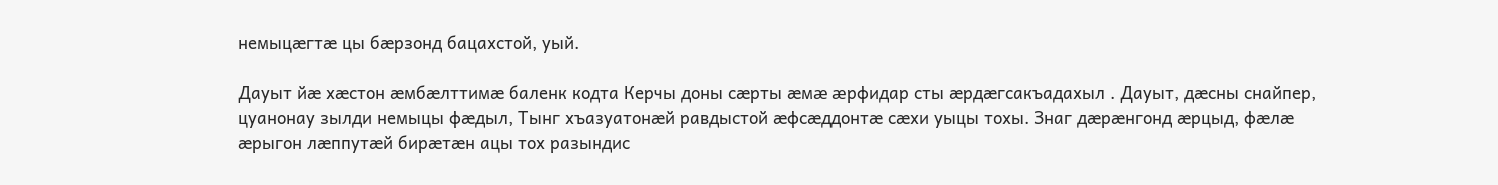немыцæгтæ цы бæрзонд бацахстой, уый.

Дауыт йæ хæстон æмбæлттимæ баленк кодта Керчы доны сæрты æмæ æрфидар сты æрдæгсакъадахыл . Дауыт, дæсны снайпер, цуанонау зылди немыцы фæдыл, Тынг хъазуатонæй равдыстой æфсæддонтæ сæхи уыцы тохы. Знаг дæрæнгонд æрцыд, фæлæ æрыгон лæппутæй бирæтæн ацы тох разындис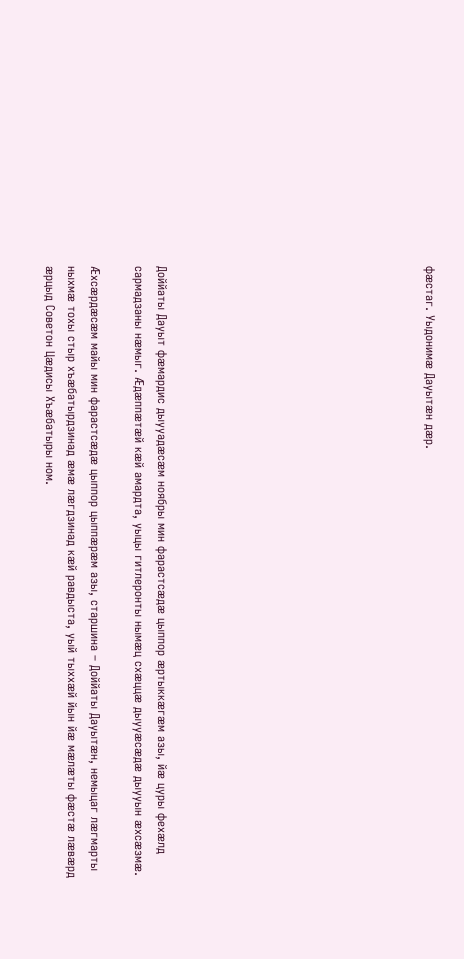фæстаг. Уыдонимæ Дауытæн дæр.











Доййаты Дауыт фæмардис дыууадæсæм ноябры мин фарастсæдæ цыппор æртыккæгæм азы, йæ цуры фехæлд сармадзаны нæмыг. Æдæппæтæй кæй амардта, уыцы гитлеронты нымæц схæццæ дыууæсæдæ дыууын æхсæзмæ.

Æхсæрдæсæм майы мин фарастсæдæ цыппор цыппæрæм азы, старшина – Доййаты Дауытæн, немыцаг лæгмарты ныхмæ тохы стыр хъæбатырдзинад æмæ лæгдзинад кæй равдыста, уый тыххæй йын йæ мæлæты фæстæ лæвæрд æрцыд Советон Цæдисы Хъæбатыры ном.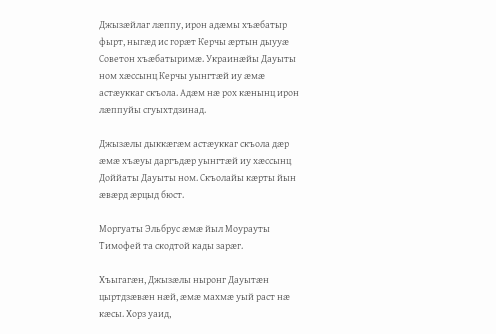Джызæйлаг лæппу, ирон адæмы хъæбатыр фырт, ныгæд ис горæт Керчы æртын дыууæ Советон хъæбатыримæ. Украинæйы Дауыты ном хæссынц Керчы уынгтæй иу æмæ астæуккаг скъола. Адæм нæ рох кæнынц ирон лæппуйы сгуыхтдзинад.

Джызæлы дыккæгæм астæуккаг скъола дæр æмæ хъæуы даргъдæр уынгтæй иу хæссынц Доййаты Дауыты ном. Скъолайы кæрты йын æвæрд æрцыд бюст.

Моргуаты Эльбрус æмæ йыл Моурауты Тимофей та скодтой кады зарæг.

Хъыгагæн, Джызæлы ныронг Дауытæн цыртдзæвæн нæй, æмæ махмæ уый раст нæ кæсы. Хорз уаид,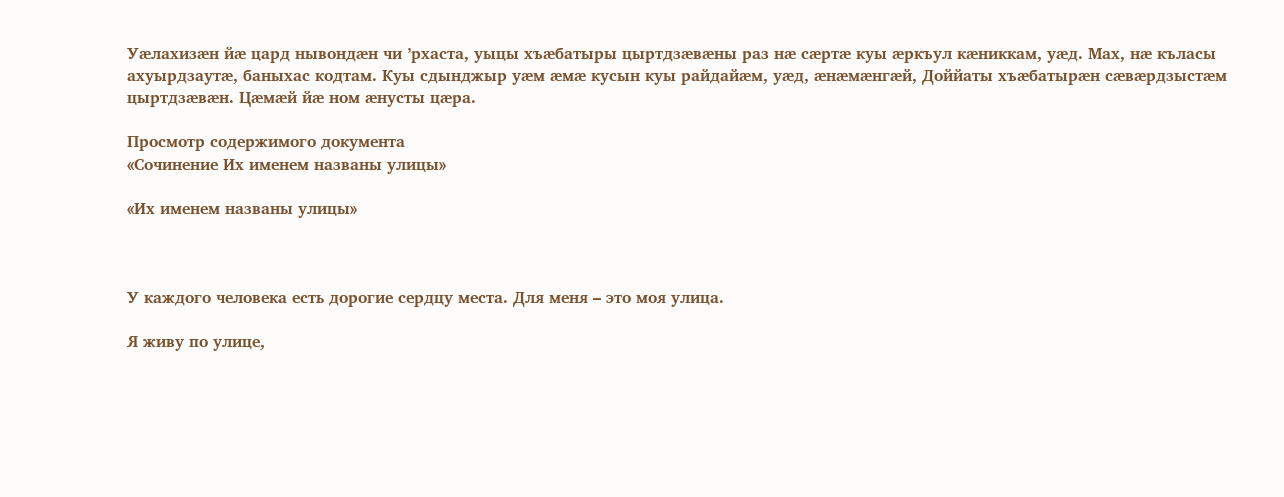Уæлахизæн йæ цард нывондæн чи ’рхаста, уыцы хъæбатыры цыртдзæвæны раз нæ сæртæ куы æркъул кæниккам, уæд. Мах, нæ къласы ахуырдзаутæ, баныхас кодтам. Куы сдынджыр уæм æмæ кусын куы райдайæм, уæд, æнæмæнгæй, Доййаты хъæбатырæн сæвæрдзыстæм цыртдзæвæн. Цæмæй йæ ном æнусты цæра.

Просмотр содержимого документа
«Сочинение Их именем названы улицы»

«Их именем названы улицы»



У каждого человека есть дорогие сердцу места. Для меня – это моя улица.

Я живу по улице,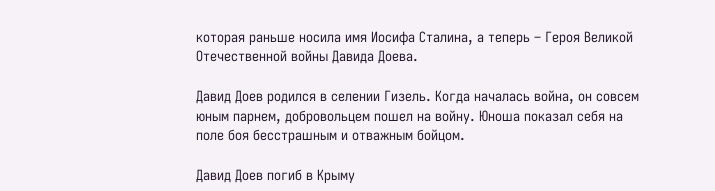которая раньше носила имя Иосифа Сталина, а теперь – Героя Великой Отечественной войны Давида Доева.

Давид Доев родился в селении Гизель. Когда началась война, он совсем юным парнем, добровольцем пошел на войну. Юноша показал себя на поле боя бесстрашным и отважным бойцом.

Давид Доев погиб в Крыму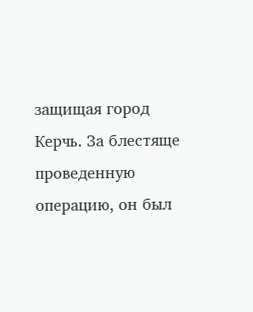защищая город Керчь. За блестяще проведенную операцию, он был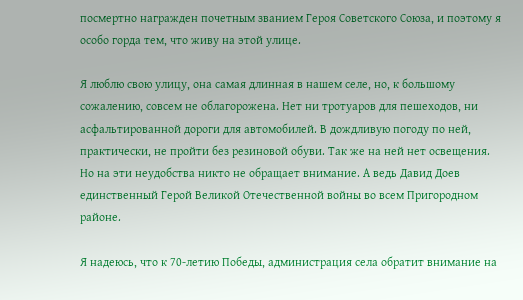посмертно награжден почетным званием Героя Советского Союза, и поэтому я особо горда тем, что живу на этой улице.

Я люблю свою улицу, она самая длинная в нашем селе, но, к большому сожалению, совсем не облагорожена. Нет ни тротуаров для пешеходов, ни асфальтированной дороги для автомобилей. В дождливую погоду по ней, практически, не пройти без резиновой обуви. Так же на ней нет освещения. Но на эти неудобства никто не обращает внимание. А ведь Давид Доев единственный Герой Великой Отечественной войны во всем Пригородном районе.

Я надеюсь, что к 70-летию Победы, администрация села обратит внимание на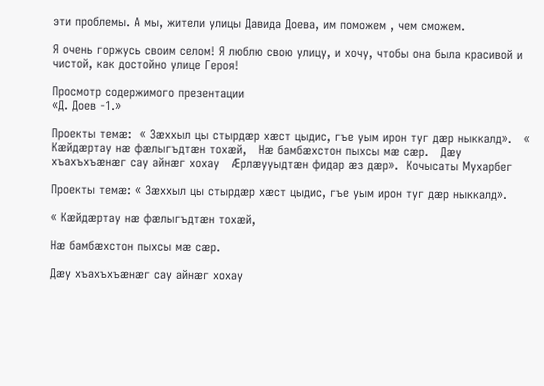эти проблемы. А мы, жители улицы Давида Доева, им поможем , чем сможем.

Я очень горжусь своим селом! Я люблю свою улицу, и хочу, чтобы она была красивой и чистой, как достойно улице Героя!

Просмотр содержимого презентации
«Д. Доев -1.»

Проекты темæ:  « Зæххыл цы стырдæр хæст цыдис, гъе уым ирон туг дæр ныккалд».   « Кæйдæртау нæ фæлыгъдтæн тохæй,   Нæ бамбæхстон пыхсы мæ сæр.   Дæу хъахъхъæнæг сау айнæг хохау   Æрлæууыдтæн фидар æз дæр».  Кочысаты Мухарбег

Проекты темæ: « Зæххыл цы стырдæр хæст цыдис, гъе уым ирон туг дæр ныккалд».

« Кæйдæртау нæ фæлыгъдтæн тохæй,

Нæ бамбæхстон пыхсы мæ сæр.

Дæу хъахъхъæнæг сау айнæг хохау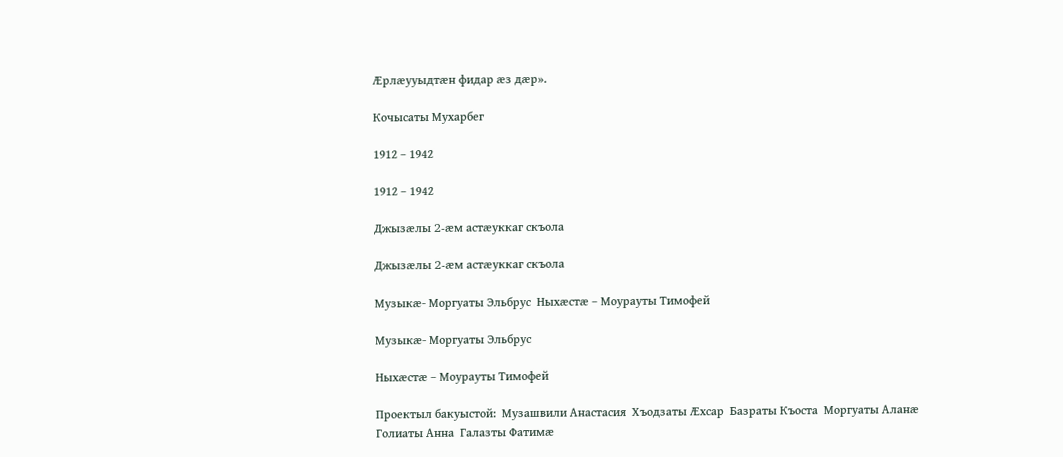Æрлæууыдтæн фидар æз дæр».

Кочысаты Мухарбег

1912 – 1942

1912 – 1942

Джызæлы 2-æм астæуккаг скъола

Джызæлы 2-æм астæуккаг скъола

Музыкæ- Моргуаты Эльбрус  Ныхæстæ – Моурауты Тимофей

Музыкæ- Моргуаты Эльбрус

Ныхæстæ – Моурауты Тимофей

Проектыл бакуыстой:  Музашвили Анастасия  Хъодзаты Æхсар  Базраты Къоста  Моргуаты Аланæ  Голиаты Анна  Галазты Фатимæ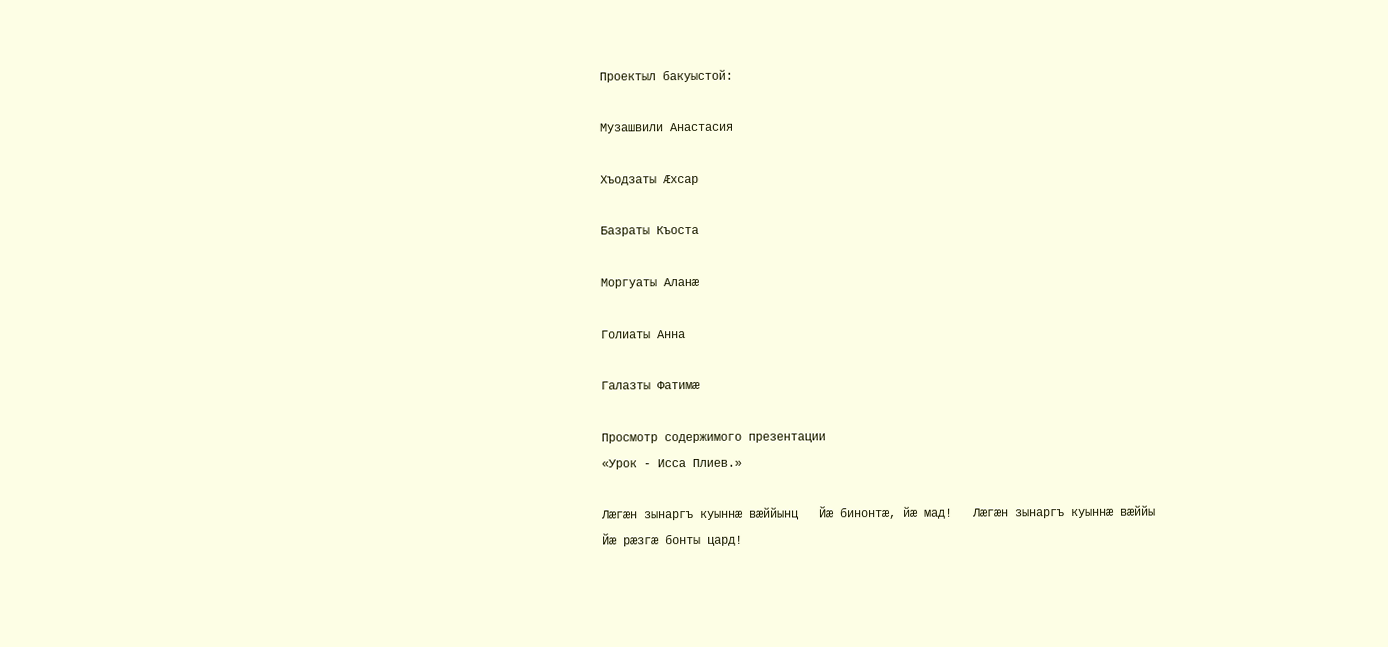Проектыл бакуыстой:

Музашвили Анастасия

Хъодзаты Æхсар

Базраты Къоста

Моргуаты Аланæ

Голиаты Анна

Галазты Фатимæ

Просмотр содержимого презентации
«Урок - Исса Плиев.»

Лæгæн зынаргъ куыннæ вæййынц   Йæ бинонтæ, йæ мад!   Лæгæн зынаргъ куыннæ вæййы   Йæ рæзгæ бонты цард!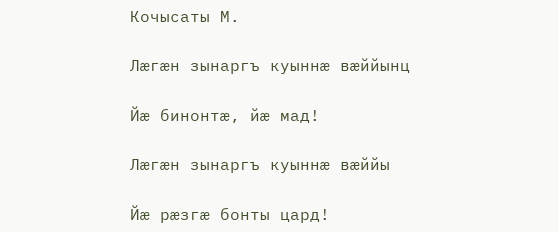Кочысаты М.

Лæгæн зынаргъ куыннæ вæййынц

Йæ бинонтæ, йæ мад!

Лæгæн зынаргъ куыннæ вæййы

Йæ рæзгæ бонты цард!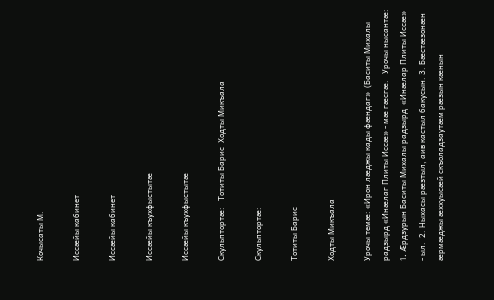Кочысаты М.

Иссæйы кабинет

Иссæйы кабинет

Иссæйы къухфыстытæ

Иссæйы къухфыстытæ

Скульптортæ:   Тотиты Барис  Ходты Микъала

Скульптортæ:

Тотиты Барис

Ходты Микъала

Урочы темæ: «Ирон лæджы кады фæндаг»  (Баситы Михалы радзырд «Инæлаг Плиты Иссæ» - мæ гæсгæ.   Урочы нысантæ: 1. Æрдзурын Баситы Михалы радзырд  «Инæлар Плиты Иссæ» - ыл.  2. Ныхасы рæзтыл, аив кастыл бакусын. 3. Бæстæзонæн æрмæджы æххуысæй скъоладзаутæм рæзын кæнын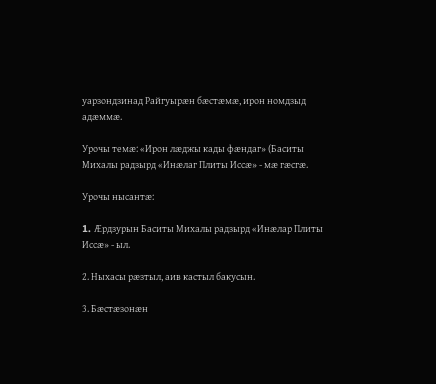уарзондзинад Райгуырæн бæстæмæ, ирон номдзыд адæммæ.

Урочы темæ: «Ирон лæджы кады фæндаг» (Баситы Михалы радзырд «Инæлаг Плиты Иссæ» - мæ гæсгæ.

Урочы нысантæ:

1. Æрдзурын Баситы Михалы радзырд «Инæлар Плиты Иссæ» - ыл.

2. Ныхасы рæзтыл, аив кастыл бакусын.

3. Бæстæзонæн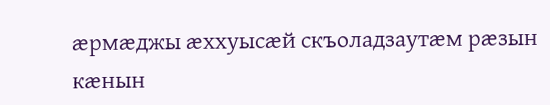æрмæджы æххуысæй скъоладзаутæм рæзын кæнын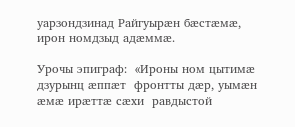уарзондзинад Райгуырæн бæстæмæ, ирон номдзыд адæммæ.

Урочы эпиграф:  «Ироны ном цытимæ дзурынц æппæт  фронтты дæр, уымæн æмæ ирæттæ сæхи  равдыстой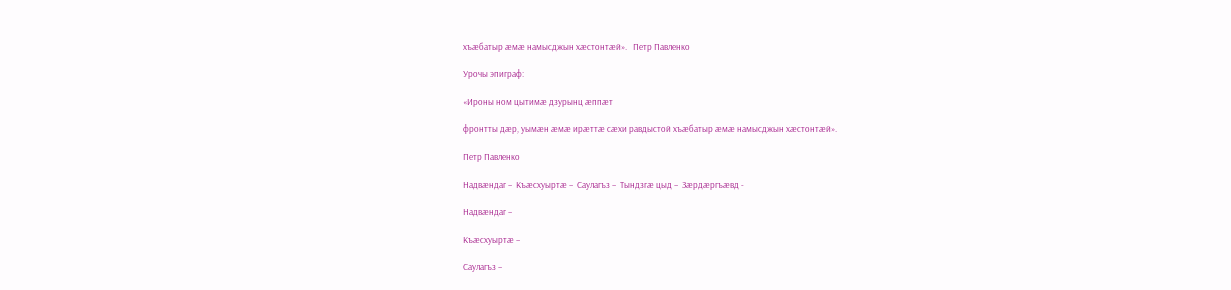хъæбатыр æмæ намысджын хæстонтæй».   Петр Павленко

Урочы эпиграф:

«Ироны ном цытимæ дзурынц æппæт

фронтты дæр, уымæн æмæ ирæттæ сæхи равдыстой хъæбатыр æмæ намысджын хæстонтæй».

Петр Павленко

Надвæндаг –  Къæсхуыртæ –  Саулагъз –  Тындзгæ цыд –  Зæрдæргъæвд -

Надвæндаг –

Къæсхуыртæ –

Саулагъз –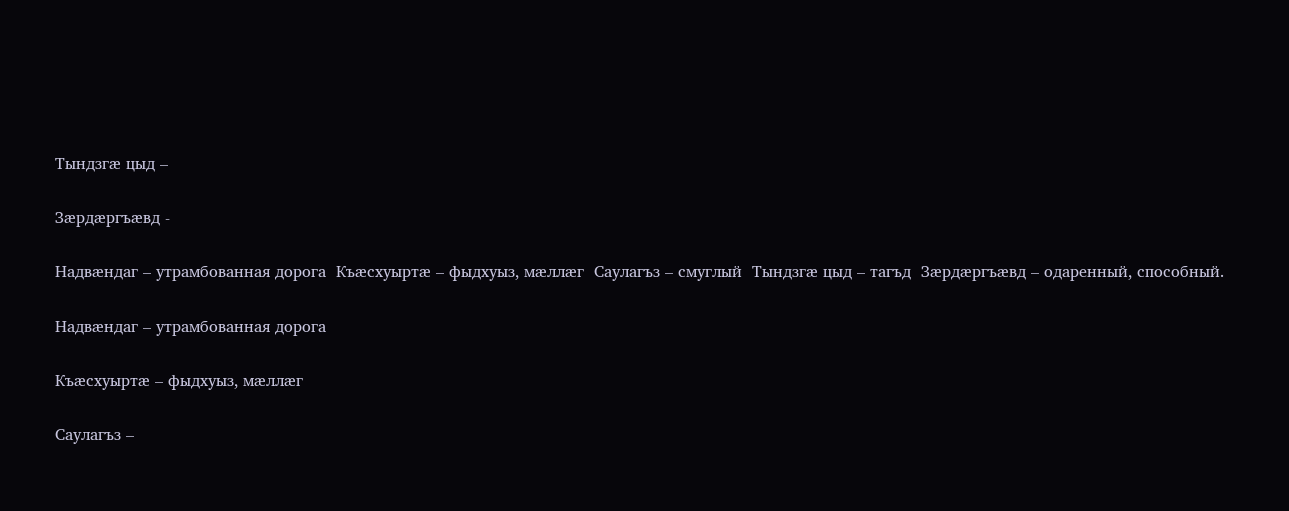Тындзгæ цыд –

Зæрдæргъæвд -

Надвæндаг – утрамбованная дорога  Къæсхуыртæ – фыдхуыз, мæллæг  Саулагъз – смуглый  Тындзгæ цыд – тагъд  Зæрдæргъæвд – одаренный, способный.

Надвæндаг – утрамбованная дорога

Къæсхуыртæ – фыдхуыз, мæллæг

Саулагъз –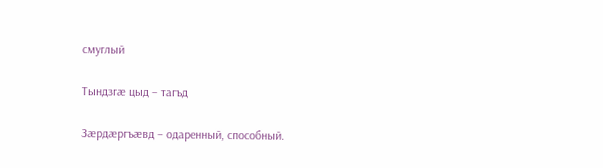смуглый

Тындзгæ цыд – тагъд

Зæрдæргъæвд – одаренный, способный.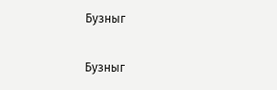Бузныг

Бузныг